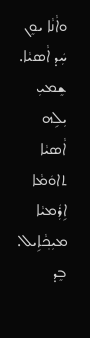ܘܐܵܢܵܐ ܝܘܸܢ ܚܲܕ ܐܵܣܝܵܐ. ܫܸܡܝܼ ܝܼܠܹܗ ܐܵܣܝܵܐ ܬܐܘܿܡܵܐ ܐܹܪܲܡܝܵܐ ܡܝܼܟ݂ܵܐܹܝܠ.
ܒܸܕ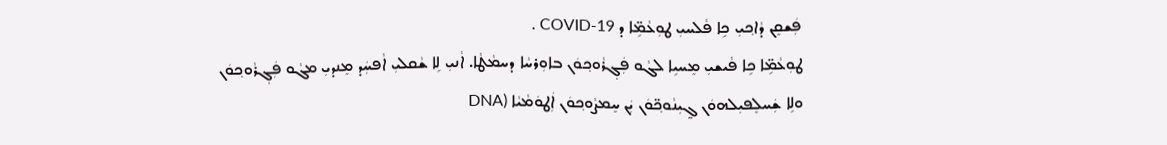ܦܲܫܩܸܢ ܕܵܐܟ݂ܝܼ ܟܹܐ ܦܵܠܚܝܼ ܛܘܼܥܵܡܹ̈ܐ ܕ COVID-19 .
ܛܘܼܥܵܡܹ̈ܐ ܟܹܐ ܦܵܝܫܝܼ ܡܸܚܝܹܐ ܠܓܵܘ ܦܲܓ݂ܪܵܘܟ݂ܘܿܢ ܒܐܘܼܪܚܵܐ ܕܚܡܵܛܵܐ. ܐܵܢܝܼ ܠܹܐ ܫܵܩܠܝܼ ܐܵܦܚܲܕ ܡܸܢܕܝܼ ܡܓܵܘ ܦܲܓ݂ܪܵܘܟ݂ܘܿܢ ܘܠܹܐ ܫܲܚܠܸܦܝܼܠܗܘܿܢ ܓ̰ܝܼܢܵܘܟ݂̈ܘܿܢ ܝܲܢ ܚܸܡܨܵܘܟ݂ܘܿܢ ܐܲܛܘܿܡܵܝܵܐ (DNA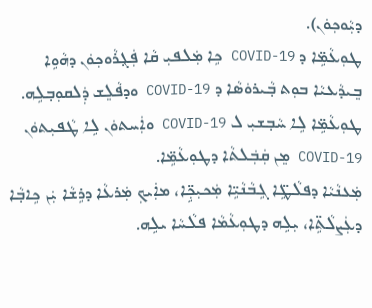ܕܝܼܵܘܟ݂ܘܿܢ).
ܛܘܼܥܵܡܹ̈ܐ ܕ COVID-19 ܟܹܐ ܡܲܠܦܝܼ ܩܵܐ ܦܲܓ݂ܪܵܘܟ݂ܘܿܢ ܕܗܵܘܹܐ ܒܸܝܕܵܥܝܵܐ ܒܘܼܬ ܒ݂ܵܝܪܘܿܣܵܐ ܕ COVID-19 ܘܕܦܵܠܸܫ ܕܲܠܩܘܼܒ݂ܠܹܗ. ܛܘܼܥܵܡܹ̈ܐ ܠܹܐ ܚܵܒ݂ܫܝܼ ܠ COVID-19 ܘܐܲܚܬܘܿܢ ܠܹܐ ܛܵܦܝܼܬܘܿܢ COVID-19 ܡܸܢ ܩܲܒܲܠܬܵܐ ܕܛܘܼܥܵܡܹ̈ܐ.
ܡܲܥܢܵܝܵܐ ܕܦܠܵܛܹ̈ܐ ܓܹܒܵܢܵܝܹ̈ܐ ܡܲܟܝܼܟ݂ܹ̈ܐ، ܡܐܲܝܟ݂ ܡܲܪܥܵܐ ܕܪܹܫܵܐ ܝܲܢ ܟܹܐܒ݂ܵܐ ܕܥܲܨܠܵܬܹ̈ܐ، ܝܼܠܹܗ ܕܛܘܼܥܵܡܵܐ ܦܠܵܚܵܐ ܝܠܹܗ.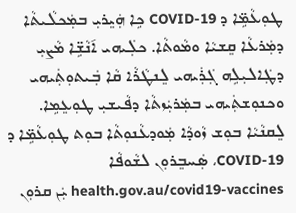ܛܘܼܥܵܡܹ̈ܐ ܕ COVID-19 ܟܹܐ ܗܲܝܸܪܝܼ ܒܡܲܟܠܵܝܬܵܐ ܕܡܲܪܥܵܐ ܩܸܫܝܵܐ ܘܡܵܘܬܵܐ. ܟܠܲܝܗܝ ܐ݇ܢܵܫܹ̈ܐ ܡܵܨܝܼ ܕܛܲܐܠܝܼܠܹܗ ܓܲܪܲܝܗܝ ܠܸܢܛܵܪܵܐ ܩܵܐ ܒܲܝܬܘܼܬܲܝܗܝ ܘܟܢܘܼܫܬܲܝܗܝ ܒܡܲܪܝܲܙܬܵܐ ܕܦܵܝܫܝܼ ܛܘܼܥܸܡܹܐ.
ܠܸܩܢܵܝܵܐ ܒܘܼܫ ܙܵܘܕܵܐ ܡܲܘܕܥܵܢܘܼܬܵܐ ܒܘܼܬ ܛܘܼܥܵܡܹ̈ܐ ܕ COVID-19، ܣܲܚܒܸܪܘܼܢ ܠܫܵܘܦܵܐ health.gov.au/covid19-vaccines ܝܲܢ ܩܪܘܼܢ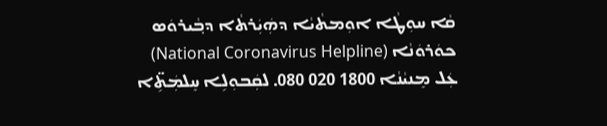ܩܵܐ ܚܘܼܛܵܐ ܐܘܼܡܬܵܝܵܐ ܕܗܲܝܲܪܬܵܐ ܕܒ݂ܵܝܪܘܿܣ ܟܘܿܪܘܿܢܵܐ (National Coronavirus Helpline) ܥܲܠ ܡܸܢܝܵܢܵܐ 1800 020 080. ܠܩܲܒܘܼܠܹܐ ܚܸܠܡܲܬܹ̈ܐ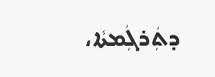ܕܬܲܪܓܲܡܬܵܐ،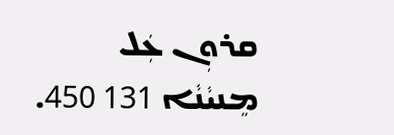ܩܪܘܼܢ ܥܲܠ ܡܸܢܝܵܢܵܐ 131 450.